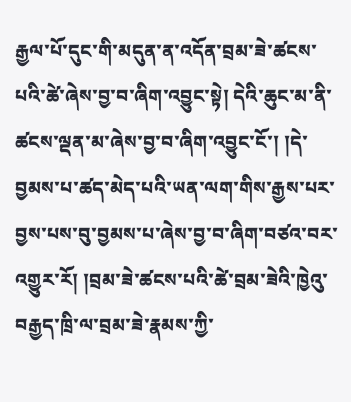རྒྱལ་པོ་དུང་གི་མདུན་ན་འདོན་བྲམ་ཟེ་ཚངས་པའི་ཚེ་ཞེས་བྱ་བ་ཞིག་འབྱུང་སྟེ། དེའི་ཆུང་མ་ནི་ཚངས་ལྡན་མ་ཞེས་བྱ་བ་ཞིག་འབྱུང་ངོ་། །དེ་བྱམས་པ་ཚད་མེད་པའི་ཡན་ལག་གིས་རྒྱས་པར་བྱས་པས་བུ་བྱམས་པ་ཞེས་བྱ་བ་ཞིག་བཙའ་བར་འགྱུར་རོ། །བྲམ་ཟེ་ཚངས་པའི་ཚེ་བྲམ་ཟེའི་ཁྱེའུ་བརྒྱད་ཁྲི་ལ་བྲམ་ཟེ་རྣམས་ཀྱི་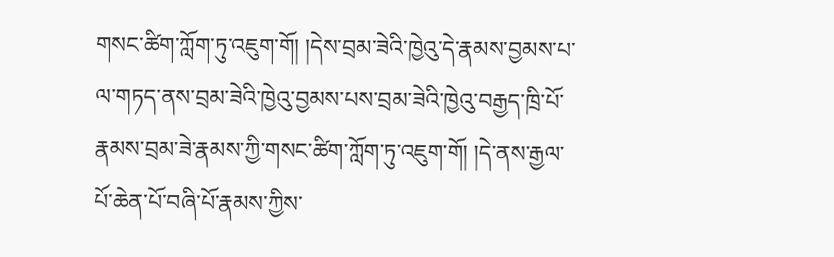གསང་ཚིག་ཀློག་ཏུ་འཇུག་གོ། །དེས་བྲམ་ཟེའི་ཁྱེའུ་དེ་རྣམས་བྱམས་པ་ལ་གཏད་ནས་བྲམ་ཟེའི་ཁྱེའུ་བྱམས་པས་བྲམ་ཟེའི་ཁྱེའུ་བརྒྱད་ཁྲི་པོ་རྣམས་བྲམ་ཟེ་རྣམས་ཀྱི་གསང་ཚིག་ཀློག་ཏུ་འཇུག་གོ། །དེ་ནས་རྒྱལ་པོ་ཆེན་པོ་བཞི་པོ་རྣམས་ཀྱིས་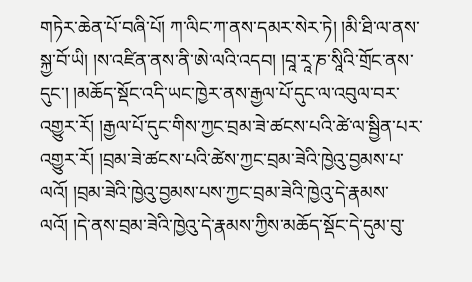གཏེར་ཆེན་པོ་བཞི་པོ། ཀ་ལིང་ཀ་ནས་དམར་སེར་ཏེ། །མི་ཐི་ལ་ནས་སྐྱ་བོ་ཡི། །ས་འཛིན་ནས་ནི་ཨེ་ལའི་འདབ། །བཱ་རཱ་ཎ་སཱིའི་གྲོང་ནས་དུང་། །མཆོད་སྡོང་འདི་ཡང་ཁྱེར་ནས་རྒྱལ་པོ་དུང་ལ་འབུལ་བར་འགྱུར་རོ། །རྒྱལ་པོ་དུང་གིས་ཀྱང་བྲམ་ཟེ་ཚངས་པའི་ཚེ་ལ་སྦྱིན་པར་འགྱུར་རོ། །བྲམ་ཟེ་ཚངས་པའི་ཚེས་ཀྱང་བྲམ་ཟེའི་ཁྱེའུ་བྱམས་པ་ལའོ། །བྲམ་ཟེའི་ཁྱེའུ་བྱམས་པས་ཀྱང་བྲམ་ཟེའི་ཁྱེའུ་དེ་རྣམས་ལའོ། །དེ་ནས་བྲམ་ཟེའི་ཁྱེའུ་དེ་རྣམས་ཀྱིས་མཆོད་སྡོང་དེ་དུམ་བུ་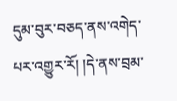དུམ་བུར་བཅད་ནས་འགེད་པར་འགྱུར་རོ། །དེ་ནས་བྲམ་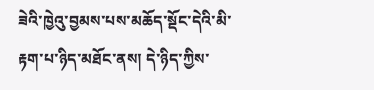ཟེའི་ཁྱེའུ་བྱམས་པས་མཆོད་སྡོང་དེའི་མི་རྟག་པ་ཉིད་མཐོང་ནས། དེ་ཉིད་ཀྱིས་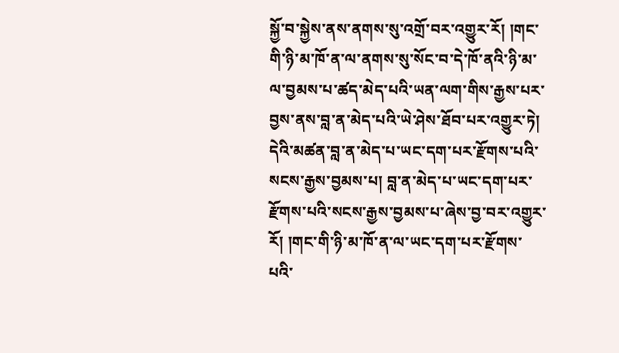སྐྱོ་བ་སྐྱེས་ནས་ནགས་སུ་འགྲོ་བར་འགྱུར་རོ། །གང་གི་ཉི་མ་ཁོ་ན་ལ་ནགས་སུ་སོང་བ་དེ་ཁོ་ནའི་ཉི་མ་ལ་བྱམས་པ་ཚད་མེད་པའི་ཡན་ལག་གིས་རྒྱས་པར་བྱས་ནས་བླ་ན་མེད་པའི་ཡེ་ཤེས་ཐོབ་པར་འགྱུར་ཏེ། དེའི་མཚན་བླ་ན་མེད་པ་ཡང་དག་པར་རྫོགས་པའི་སངས་རྒྱས་བྱམས་པ། བླ་ན་མེད་པ་ཡང་དག་པར་རྫོགས་པའི་སངས་རྒྱས་བྱམས་པ་ཞེས་བྱ་བར་འགྱུར་རོ། །གང་གི་ཉི་མ་ཁོ་ན་ལ་ཡང་དག་པར་རྫོགས་པའི་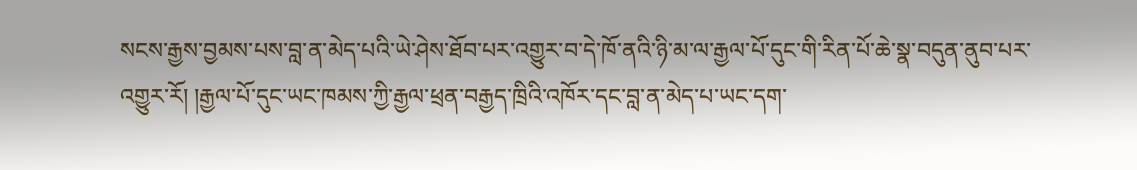སངས་རྒྱས་བྱམས་པས་བླ་ན་མེད་པའི་ཡེ་ཤེས་ཐོབ་པར་འགྱུར་བ་དེ་ཁོ་ནའི་ཉི་མ་ལ་རྒྱལ་པོ་དུང་གི་རིན་པོ་ཆེ་སྣ་བདུན་ནུབ་པར་འགྱུར་རོ། །རྒྱལ་པོ་དུང་ཡང་ཁམས་ཀྱི་རྒྱལ་ཕྲན་བརྒྱད་ཁྲིའི་འཁོར་དང་བླ་ན་མེད་པ་ཡང་དག་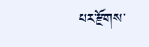པར་རྫོགས་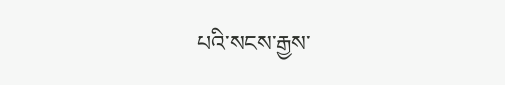པའི་སངས་རྒྱས་